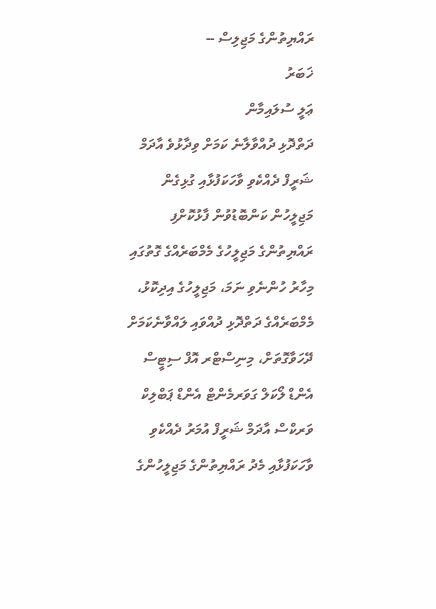ރައްޔިތުންގެ މަޖިލިސް --
ޚަބަރު
ޢަލީ ސުލައިމާން
ދަތްދޮޅި ދުއްވާލާނެ ކަމަށް ވިދާޅުވެ އާދަމް ޝަރީފް ދެއްކެވި ވާހަކަފުޅާއި ގުޅިގެން މަޖިލީހުން ކަންބޮޑުވުން ފާޅުކޮށްފި
ރައްޔިތުންގެ މަޖިލީހުގެ މެމްބަރެއްގެ ގޮތުގައި މިހާރު ހުންނެވި ނަމަ، މަޖިލީހުގެ އިދިކޮޅު، މެމްބަރެއްގެ ދަތްދޮޅި ދުއްވައި ލައްވާނެކަމަށް ދޭހަވާގޮތަށް، މިނިސްޓްރ އޮފް ސިޓީސް އެންޑް ލޯކަލް ގަވަރމެންޓް އެންޑް ޕަބްލިކް ވަރކްސް އާދަމް ޝަރީފް އުމަރު ދެއްކެވި ވާހަކަފުޅާއި މެދު ރައްޔިތުންގެ މަޖިލީހުންގެ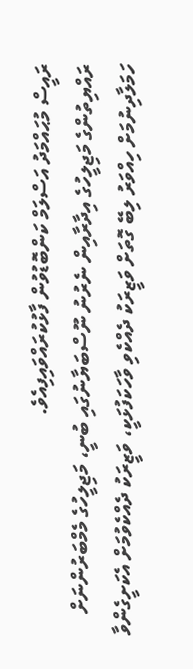ރައީސް މުޙައްމަދު އަސްލަމް ކަންބޮޑުވުން ފާޅުކުރައްވައިފިއެވެ.
ރައްޔިތުންގެ މަޖިލީހުގެ އިދާރާއިން ނެރުނު ނޫސްބަޔާނުގައި ބުނީ، މަޖިލީހުގެ މެމްބަރުންނަށް ހަމަލާދިނުމަށް ހިއްވަރު ލިބޭ ގޮތަށް ވަޒީރަކު ދެއްކެވި ވާހަކަފުޅަކީ، ވަޒީރަކު ދެއްކެވުމަށް އެކަށީގެންވާ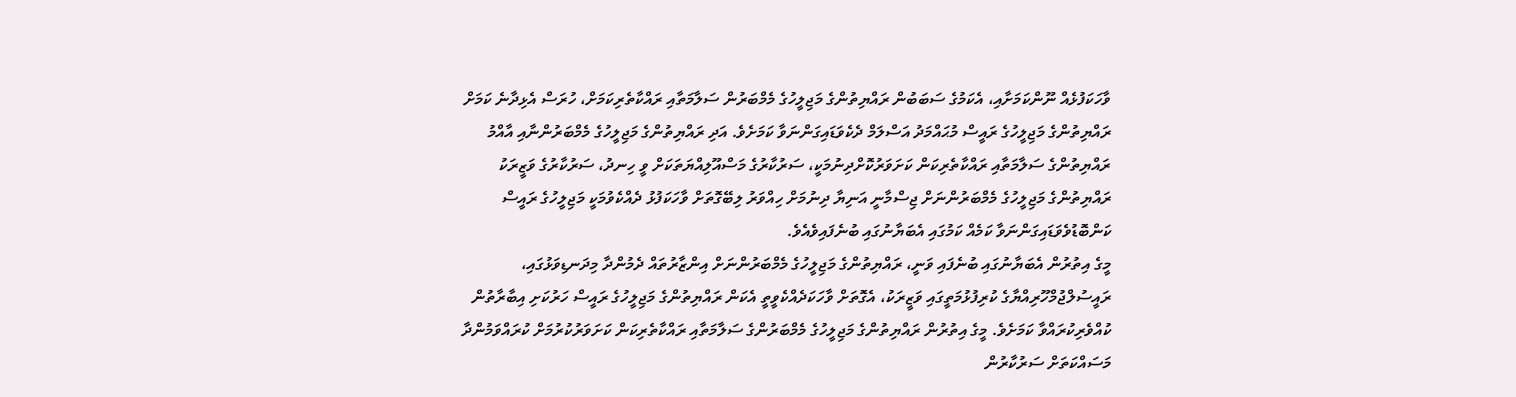ވާހަކަފުޅެއް ނޫންކަމަށާއި، އެކަމުގެ ސަބަބުން ރައްޔިތުންގެ މަޖިލީހުގެ މެމްބަރުން ސަލާމަތާއި ރައްކާތެރިކަމަށް، ހުރަސް އެޅިދާނެ ކަމަށް ރައްޔިތުންގެ މަޖިލީހުގެ ރައީސް މުޙައްމަދު އަސްލަމް ދެކެވަޑައިގަންނަވާ ކަމަށެވެ. އަދި ރައްޔިތުންގެ މަޖިލީހުގެ މެމްބަރުންނާއި އާއްމު ރައްޔިތުންގެ ސަލާމަތާއި ރައްކާތެރިކަން ކަށަވަރުކޮށްދިނުމަކީ، ސަރުކާރުގެ މަސްއޫލިއްޔަތަކަށް ވީ ހިނދު، ސަރުކާރުގެ ވަޒީރަކު ރައްޔިތުންގެ މަޖިލީހުގެ މެމްބަރުންނަށް ޖިސްމާނީ އަނިޔާ ދިނުމަށް ހިއްވަރު ލިބޭގޮތަށް ވާހަކަފުޅު ދެއްކެވުމަކީ މަޖިލީހުގެ ރައީސް ކަންބޮޑުވެވަޑައިގަންނަވާ ކަމެއް ކަމުގައި އެބަޔާނުގައި ބުނެފައިވެއެވެ.
މީގެ އިތުރުން އެބަޔާނުގައި ބުނެފައި ވަނީ، ރައްޔިތުންގެ މަޖިލީހުގެ މެމްބަރުންނަށް އިންޒާރުތައް ދެމުންދާ މިދަނޑިވަޅުގައި، ރައީސުލްޖުމްހޫރިއްޔާގެ ކުރިފުޅުމަތީގައި ވަޒީރަކު، އެގޮތަށް ވާހަކަދެއްކެވީތީ އެކަން ރައްޔިތުންގެ މަޖިލީހުގެ ރައީސް ހަރުކަށި އިބާރާތުން ކުއްވެރިކުރައްވާ ކަމަށެވެ. މީގެ އިތުރުން ރައްޔިތުންގެ މަޖިލީހުގެ މެމްބަރުންގެ ސަލާމަތާއި ރައްކާތެރިކަން ކަށަވަރުކުރުމަށް ކުރައްވަމުންދާ މަސައްކަތަށް ސަރުކާރުން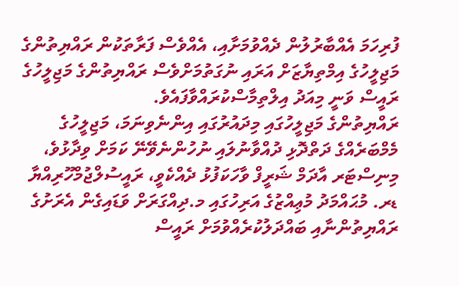ފުރިހަމަ އެއްބާރުލުން ދެއްވުމަށާއި، އެއްވެސް ފަރާތަކުން ރައްޔިތުންގެ މަޖިލީހުގެ އިމްތިޔާޒަށް އަރައި ނުގަތުމަށްވެސް ރައްޔިތުންގެ މަޖިލީހުގެ ރައީސް ވަނީ މިއަދު އިލްތިމާސްކުރައްވާފައެވެ.
ރައްޔިތުންގެ މަޖިލީހުގައި މިދައުރުގައި އިންނެވިނަމަ، މަޖިލީހުގެ މެމްބަރެއްގެ ދަތްދޮޅި ދުއްވާނުލައި ނުހުންނެވޭނޭ ކަމަށް ވިދާޅުވެ، މިނިސްޓަރ އާދަމް ޝަރީފް ވާހަކަފުޅު ދެއްކެވީ، ރައީސުލްޖުމްހޫރިއްޔާ ޑރ. މުޙައްމަދު މުޢިއްޒުގެ އަރިހުގައި މ.ދިއްގަރަށް ވަޑައިގެން އެރަށުގެ ރައްޔިތުންނާއި ބައްދަލުކުރެއްވުމަށް ރައީސް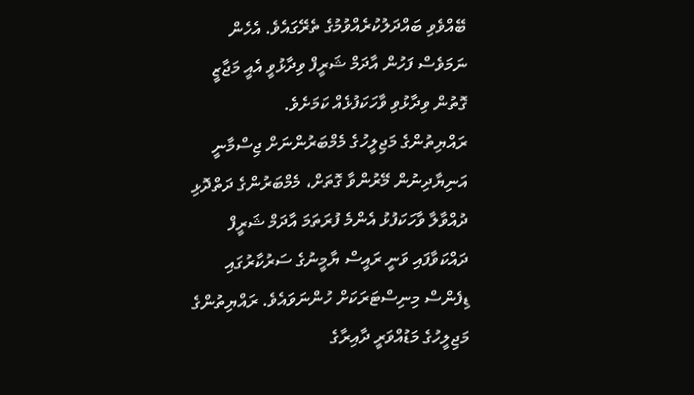ބޭއްވެވި ބައްދަލުކުރެއްވުމުގެ ތެރޭގައެވެ. އެހެން ނަމަވެސް ފަހުން އާދަމް ޝަރީފް ވިދާޅުވީ އެއީ މަޖާޒީ ގޮތުން ވިދާޅުވި ވާހަކަފުޅެއް ކަމަށެވެ.
ރައްޔިތުންގެ މަޖިލީހުގެ މެމްބަރުންނަށް ޖިސްމާނީ އަނިޔާދިނުން މޭރުންވާ ގޮތަށް، މެމްބަރުންގެ ދަތްދޮޅި ދުއްވާލާ ވާހަކަފުޅު އެންމެ ފުރަތަމަ އާދަމް ޝަރީފް ދައްކަވާފައި ވަނީ ރައީސް ޔާމީނުގެ ސަރުކާރުގައި ޑިފެންސް މިނިސްޓަރަކަށް ހުންނަވައެވެ. ރައްޔިތުންގެ މަޖިލީހުގެ މަޑުއްވަރީ ދާއިރާގެ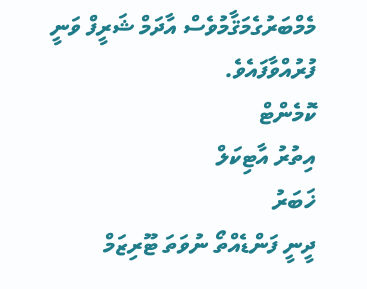މެމްބަރުގެމަޤާމުވެސް އާދަމް ޝަރީފް ވަނީ ފުރުއްވާފައެވެ.
ކޮމެންޓް
އިތުރު އާޓިކަލް
ޚަބަރު
ދީނީ ފަންޑެއްތޯ ނުވަތަ ޓޫރިޒަމް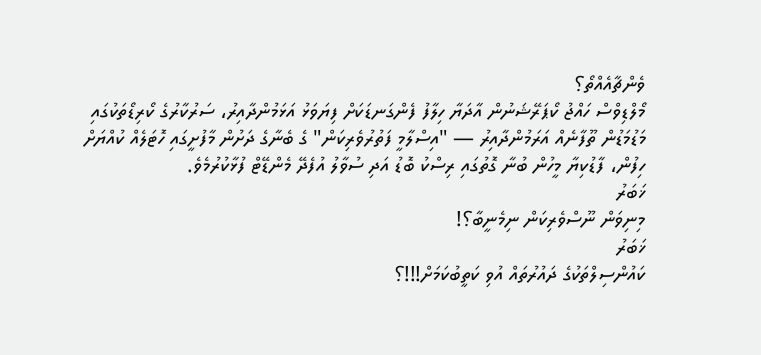ވެންޗާއެއްތޯ؟
މޯލްޑިވްސް ހައްޖު ކޯޕަރޭޝަނުން އާދަޔާ ހިލާފު ފެންގަނޑަކަށް ފިޔަވަޅު އަޅަމުންދާއިރު، ސަރުކާރުގެ ކޯރިޑޯތަކުގައި މަޑުމަޑުން ތޫފާނެއް އަރަމުންދާއިރު — "އިސްލާމީ ފަތުރުވެރިކަން" ގެ ބެނާގެ ދަށުން މާފުށީގައި ހޮޓަލެއް ކުއްޔަށް ހިފުން، ފާޑުކިޔާ މީހުން ބުނާ ގޮތުގައި ރިސްކު ބޮޑު އަދި ސުވާލު އުފެދޭ މެންޑޭޓް ފުޅާކުރުމެވެ.
ޚަބަރު
މިނިވަން ނޫސްވެރިކަން ނިމެނީބާ؟!
ޚަބަރު
ކައުންސިލްތަކުގެ ދައުރުތައް އުވި ކަތީބުކަމަށް!!!؟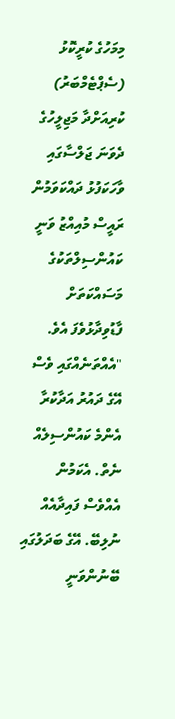މިމަހުގެ ކުރީކޮޅު (ސެޕްޓެމްބަރު) ކުރިއަށްދާ މަޖިލީހުގެ ދެވަނަ ޖަލްސާގައި ވާހަކަފުޅު ދައްކަވަމުން ރައީސް މުއިއްޒު ވަނީ ކައުންސިލްތަކުގެ މަސައްކަތަށް ފާޑުވިދާޅުވެފަ އެވެ. "އެއްތަނެއްގައި ވެސް އޭގެ ދައުރު އަދާކުރާ އެންމެ ކައުންސިލެއް ނެތް. އެކަމުން އެއްވެސް ފައިދާއެއް ނުލިބޭ. އޭގެ ބަދަލުގައި ބޭނުންވަނީ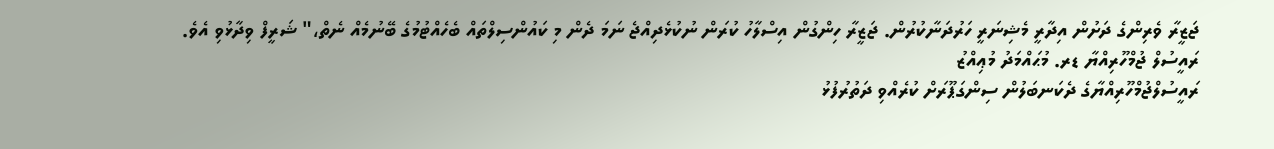ޖަޒީރާ ވެރިންގެ ދަށުން އިދާރީ މެޝިނަރީ ހަރުދަނާކުރުން. ޖަޒީރާ ހިންގުން އިސްލާހު ކުރަން ނުކުޅެދިއްޖެ ނަމަ ދެން މި ކައުންސިލްތައް ބެހެއްޓުމުގެ ބޭނުމެއް ނެތް،" ޝަރީފް ވިދާޅުވި އެވެ.
ރައީސުލް ޖުމްހޫރިއްޔާ ޑރ. މުޙައްމަދު މުޢިއްޒު
ރައީސުލްޖުމްހޫރިއްޔާގެ ދެކަނބަލުން ސިންގަޕޫރަށް ކުރެއްވި ދަތުރުފުޅު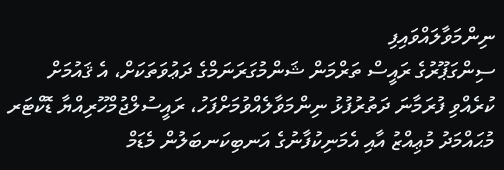ނިންމަވާލައްވައިފި
ސިންގަޕޫރުގެ ރައީސް ތަރްމަން ޝަންމުގަރަނަމްގެ ދަޢުވަތަކަށް، އެ ޤައުމަށް ކުރެއްވި ފުރަމާނަ ދަތުރުފުޅު ނިންމަވާލެއްވުމަށްފަހު، ރައީސުލްޖުމްހޫރިއްޔާ ޑޮކްޓަރ މުޙައްމަދު މުޢިއްޒު އާއި އެމަނިކުފާނުގެ އަނބިކަނބަލުން މެޑަމް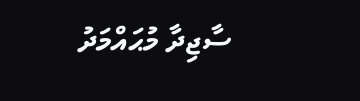ސާޖިދާ މުޙައްމަދު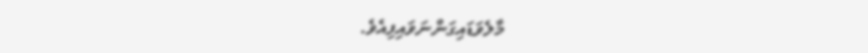މާލެވަޑައިގަންނަވައިފިއެވެ.